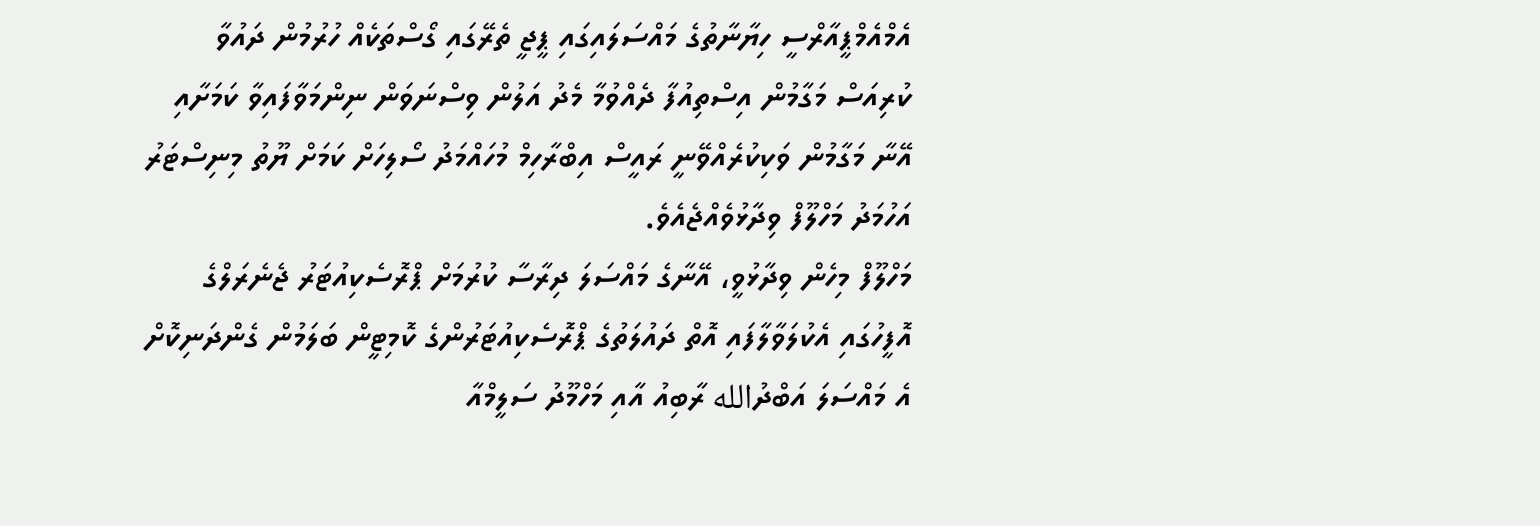އެމްއެމްޕީއާރްސީ ހިޔާނާތުގެ މައްސަލައިގައި ޕީޖީ ތެރޭގައި ގޯސްތަކެއް ހުރުމުން ދައުވާ ކުރިއަސް މަގާމުން އިސްތިއުފާ ދެއްވުމާ މެދު އަލުން ވިސްނަވަން ނިންމަވާފައިވާ ކަމަށާއި އޭނާ މަގާމުން ވަކިކުރެއްވޭނީ ރައީސް އިބްރާހިމް މުހައްމަދު ސޯލިހަށް ކަމަށް ޔޫތު މިނިސްޓަރު އަހުމަދު މަހްލޫފް ވިދާޅުވެއްޖެއެވެ.
މަހްލޫފް މިހެން ވިދާޅުވީ، އޭނާގެ މައްސަލަ ދިރާސާ ކުރުމަށް ޕްރޮސެކިއުޓަރު ޖެނެރަލްގެ އޮފީހުގައި އެކުލަވާލާފައި އޮތް ދައުލަތުގެ ޕްރޮސެކިއުޓަރުންގެ ކޮމިޓީން ބަލަމުން ގެންދަނިކޮށް އެ މައްސަލަ އަބްދުالله ރާބިއު އާއި މަހްމޫދު ސަލީމްއާ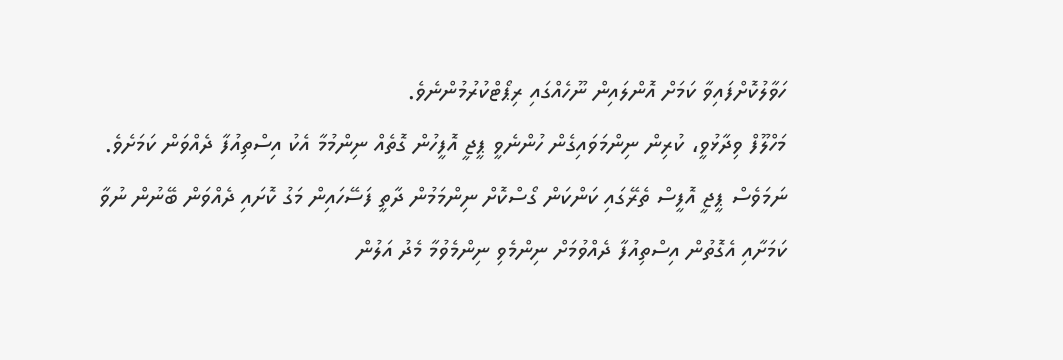ހަވާލުކޮށްފައިވާ ކަމަށް އޮންލައިން ނޫހެއްގައި ރިޕޯޓްކުރުމުންނެވެ.
މަހްލޫފް ވިދާޅުވީ، ކުރިން ނިންމަވައިގެން ހުންނެވީ ޕީޖީ އޮފީހުން ގޮތެއް ނިންމުމާ އެކު އިސްތިއުފާ ދެއްވަން ކަމަށެވެ. ނަމަވެސް ޕީޖީ އޮފީސް ތެރޭގައި ކަންކަން ގޯސްކޮށް ނިންމަމުން ދާތީ ފަސޭހައިން މަގު ކޮށައި ދެއްވަން ބޭނުން ނުވާ ކަމަށާއި އެގޮތުން އިސްތިއުފާ ދެއްވުމަށް ނިންމެވި ނިންމެވުމާ މެދު އަލުން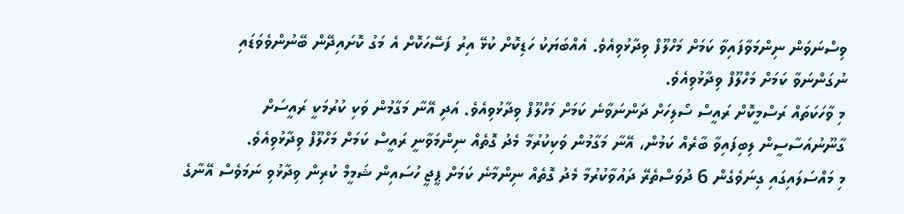ވިސްނަވަން ނިންމަވާފައިވާ ކަމަށް މަހްލޫފް ވިދާޅުވިއެވެ. އެއްބަޔަކު ހަޑިކޮށް ކުޅޭ އިރު ފަސޭހަކޮށް އެ މަގު ކޮށައިދޭން ބޭނުންވެވަޑައި ނުގަންނަވާ ކަމަށް މަހްލޫފް ވިދާޅުވިއެވެ.
މި ވާހަކަތައް ރަސްމީކޮށް ރައީސް ސޯލިހަށް ދަންނަވާނެ ކަމަށް މަހްލޫފް ވިދާޅުވިއެވެ. އަދި އޭނާ މަގާމުން ވަކި ކުރުމަކީ ރައީސަށް ގާނޫނުއަސާސީން ލިބިފައިވާ ބާރެއް ކަމުން، އޭނާ މަގާމުން ވަކިކުރުމާ މެދު ގޮތެއް ނިންމަވާނީ ރައީސް ކަމަށް މަހްލޫފް ވިދާޅުވިއެވެ.
މި މައްސަލައިގައި ގިނަވެގެން 6 ދުވަސްތެރޭ ދައުވާކުރުމާ މެދު ގޮތެއް ނިންމާނެ ކަމަށް ޕީޖީ ހުސައިން ޝަމީމް ކުރިން ވިދާޅުވި ނަމަވެސް އޭނާގެ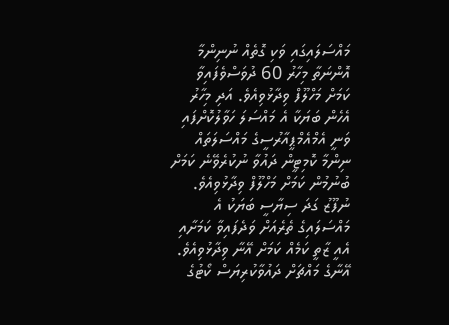މައްސަލައިގައި ވަކި ގޮތެއް ނުނިންމާ އޮންނަތާ މިހާރު 60 ދުވަސްވެފައިވާ ކަމަށް މަހްލޫފް ވިދާޅުވިއެވެ. އަދި މިހާރު އެހެން ބަޔަކާ އެ މައްސަލަ ހަވާލުކޮށްފައި ވަނީ އެމްއެމްޕީއާރުސީގެ މައްސަލަތައް ނިންމާ ކޮމިޓީން ދައުވާ ނުކުރެވޭނެ ކަމަށް ބުނުމުން ކަމަށް މަހްލޫފް ވިދާޅުވިއެވެ.
ނުފޫޒު ގަދަ ސިޔާސީ ބަޔަކު އެ މައްސަލައިގެ ތެރެއަށް ވަދެފައިވާ ކަމަށާއި އެއީ ޒާތީ ކަމެއް ކަމަށް އޭނާ ވިދާޅުވިއެވެ. އޭނާގެ މައްޗަށް ދައުވާކުރިޔަސް ކޯޓުގެ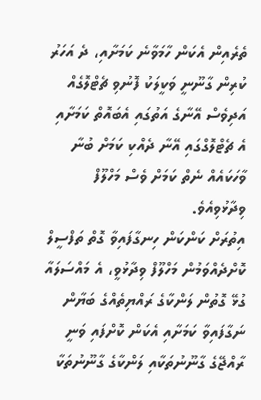ތެރެއިން އެކަން ހާމަވާނެ ކަމަށާއި، ދެ އަހަރު ކުރިން ގާނޫނީ ވަކީލަކު ފޮނުވި ޗެޓްލޮގެއް އަދިވެސް އޭނާގެ އަތުގައި އެބައޮތް ކަމަށާއި އެ ޗެޓްލޮގްގައި އޭނާ ދެއްކި ކަމަށް ބުނާ ވާހަކައެއް ނެތް ކަމަށް ވެސް މަހްލޫފް ވިދާޅުވިއެވެ.
އިތުރަށް ކަންކަން ހިނގާފައިވާ ގޮތް ތަފްސީލް ކޮށްދެއްވަމުން މަހްލޫފް ވިދާޅުވީ، އެ މައްސަލައާ ގުޅޭ ގޮތުން ލަންކާގެ ރައްޔިތެއްގެ ބަޔާން ނަގާފައިވާ ކަމަށާއި އެކަން ކޮށްފައި ވަނީ ރާއްޖޭގެ ގާނޫނުތަކާއި ލަންކާގެ ގާނޫނުތަކާ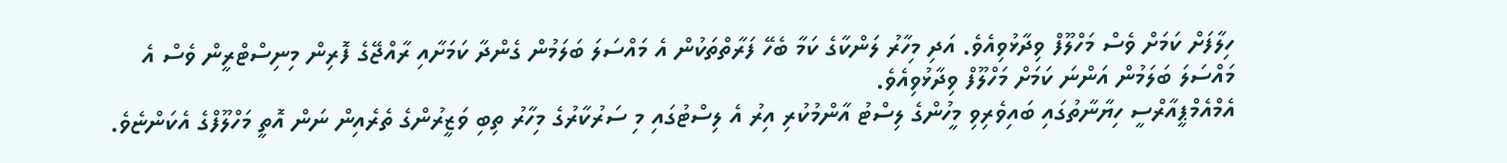ހިލާފަށް ކަމަށް ވެސް މަހްލޫފް ވިދާޅުވިއެވެ. އަދި މިހާރު ލަންކާގެ ކަމާ ބެހޭ ފަރާތްތަކުން އެ މައްސަލަ ބަލަމުން ގެންދާ ކަމަށާއި ރާއްޖޭގެ ފޮރިން މިނިސްޓްރީން ވެސް އެ މައްސަލަ ބަލަމުން އަންނަ ކަމަށް މަހްލޫފް ވިދާޅުވިއެވެ.
އެމްއެމްޕީއާރްސީ ހިޔާނާތުގައި ބައިވެރިވި މީހުންގެ ލިސްޓު އާންމުކުރި އިރު އެ ލިސްޓުގައި މި ސަރުކާރުގެ މިހާރު ތިބި ވަޒީރުންގެ ތެރެއިން ނަން އޮތީ މަހްލޫފްގެ އެކަންޏެވެ.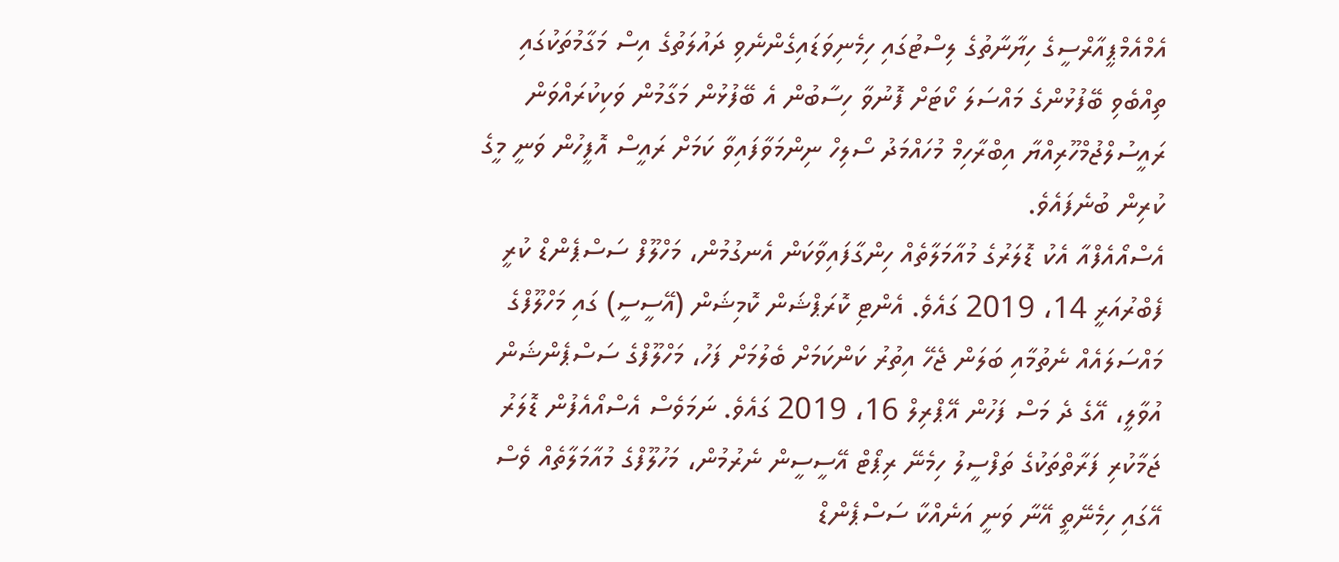އެމްއެމްޕީއާރްސީގެ ހިޔާނާތުގެ ލިސްޓުގައި ހިމެނިވަޑައިގެންނެވި ދައުލަތުގެ އިސް މަގާމުތަކުގައި ތިއްބެވި ބޭފުޅުންގެ މައްސަލަ ކޯޓަށް ފޮނުވާ ހިސާބުން އެ ބޭފުޅުން މަގާމުން ވަކިކުރައްވަން ރައީސުލްޖުމްހޫރިއްޔާ އިބްރާހިމް މުހައްމަދު ސޯލިހް ނިންމަވާފައިވާ ކަމަށް ރައީސް އޮފީހުން ވަނީ މީގެ ކުރިން ބުނެފައެވެ.
އެސްއޯއެފްއާ އެކު ޑޮލަރުގެ މުއާމަލާތެއް ހިންގާފައިވާކަން އެނގުމުން، މަހްލޫފް ސަސްޕެންޑް ކުރީ ފެބްރުއަރީ 14، 2019 ގައެވެ. އެންޓި ކޮރަޕްޝަން ކޮމިޝަން (އޭސީސީ) ގައި މަހްލޫފްގެ މައްސަލައެއް ނެތުމާއި ބަލަން ޖެހޭ އިތުރު ކަންކަމަށް ބެލުމަށް ފަހު، މަހްލޫފްގެ ސަސްޕެންޝަން އުވާލީ، އޭގެ ދެ މަސް ފަހުން އޭޕްރިލް 16، 2019 ގައެވެ. ނަމަވެސް އެސްއޯއެފުން ޑޮލަރު ޖަމާކުރި ފަރާތްތަކުގެ ތަފްސީލު ހިމެނޭ ރިޕޯޓް އޭސީސީން ނެރުމުން، މަހުލޫފްގެ މުއާމަލާތެއް ވެސް އޭގައި ހިމެނޭތީ އޭނާ ވަނީ އަނެއްކާ ސަސްޕެންޑް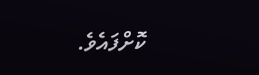ކޮށްފައެވެ.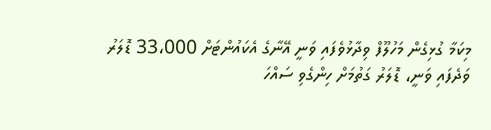މިކަމާ ގުޅިގެން މަހުލޫފް ވިދާޅުވެފައި ވަނީ އޭނާގެ އެކައުންޓަށް 33،000 ޑޮލަރު ވަދެފައި ވަނީ، ޑޮލަރު ގަތުމަށް ހިންގެވި ސައްހަ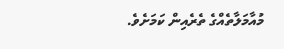މުއާމަލާތެއްގެ ތެރެއިން ކަމަށެވެ.